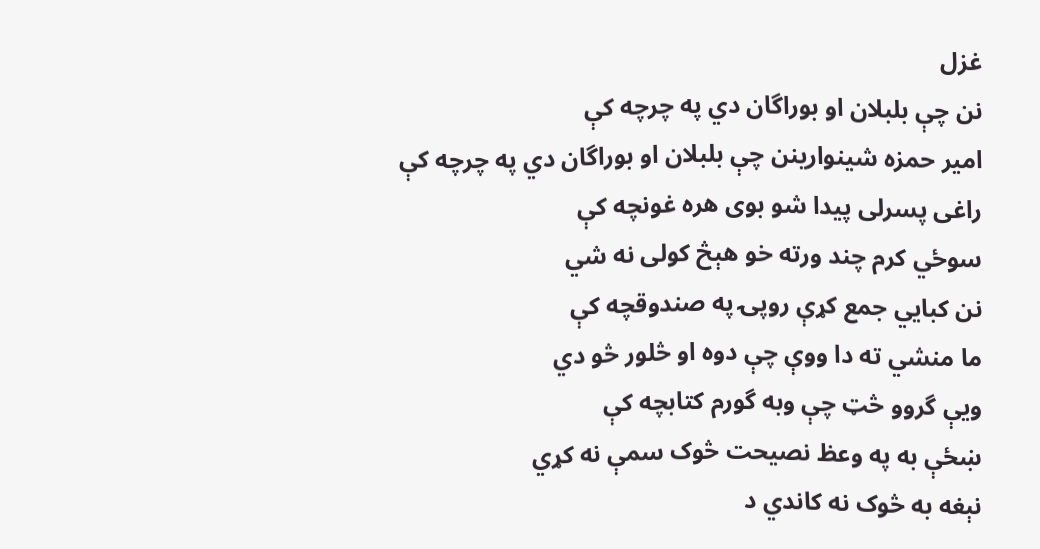غزل
نن چې بلبلان او بوراگان دي په چرچه کې
امیر حمزه شینوارینن چې بلبلان او بوراگان دي په چرچه کې
راغی پسرلی پيدا شو بوی هره غونچه کې
سوځي کرم چند ورته خو هېڅ کولی نه شي
نن کبايي جمع کړې روپۍ په صندوقچه کې
ما منشي ته دا ووې چې دوه او څلور څو دي
ويې گروو څټ چې وبه گورم کتابچه کې
ښځې به په وعظ نصيحت څوک سمې نه کړي
نېغه به څوک نه کاندي د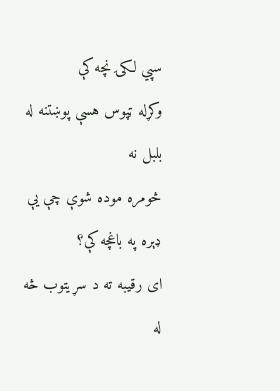سپي لکۍ نچه کې
وکړله ټپوس هسې پوښتنه له بلبل نه
څومره موده شوې چې يې ډېره په باغچه کې؟
ای رقيبه ته د سړيتوب څه له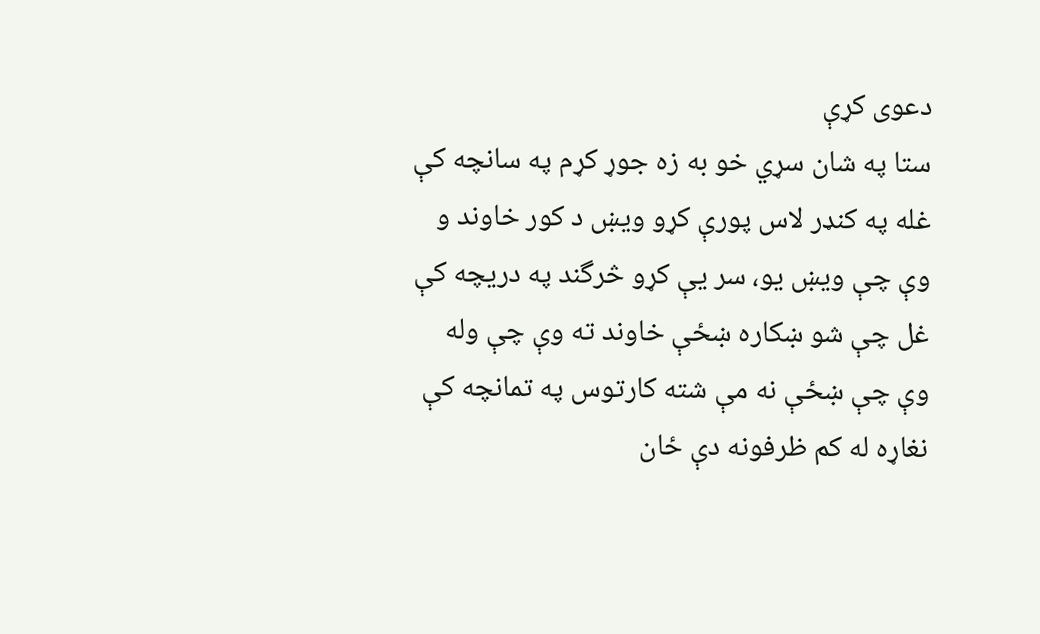دعوی کړې
ستا په شان سړي خو به زه جوړ کړم په سانچه کې
غله په کنډر لاس پورې کړو ويښ د کور خاوند و
وې چې ويښ يو، سر يې کړو څرگند په دريچه کې
غل چې شو ښکاره ښځې خاوند ته وې چې وله
وې چې ښځې نه مې شته کارتوس په تمانچه کې
نغاړه له کم ظرفونه دې ځان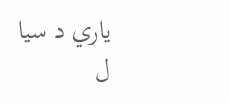ياري د سيا ل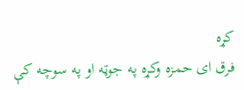کړه
فرق ای حمزه وکړه په جوټه او په سوچه کې